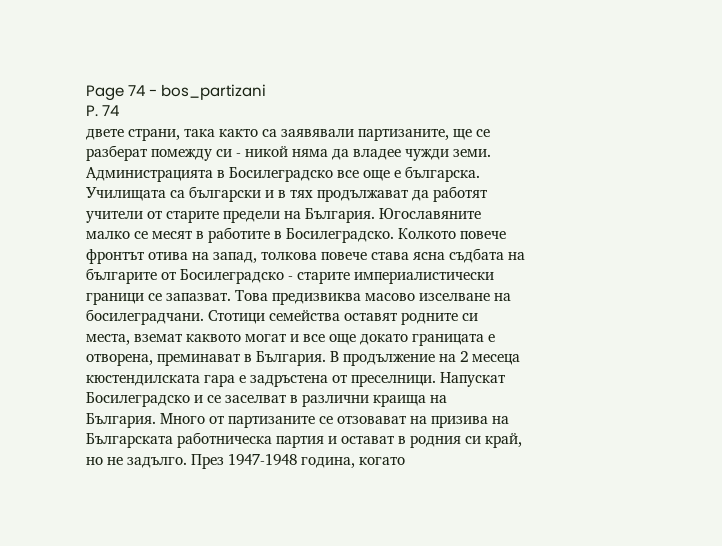Page 74 - bos_partizani
P. 74
двете страни, така както са заявявали партизаните, ще се
разберат помежду си - никой няма да владее чужди земи.
Администрацията в Босилеградско все още е българска.
Училищата са български и в тях продължават да работят
учители от старите предели на България. Югославяните
малко се месят в работите в Босилеградско. Колкото повече
фронтът отива на запад, толкова повече става ясна съдбата на
българите от Босилеградско - старите империалистически
граници се запазват. Това предизвиква масово изселване на
босилеградчани. Стотици семейства оставят родните си
места, вземат каквото могат и все още докато границата е
отворена, преминават в България. В продължение на 2 месеца
кюстендилската гара е задръстена от преселници. Напускат
Босилеградско и се заселват в различни краища на
България. Много от партизаните се отзовават на призива на
Българската работническа партия и остават в родния си край,
но не задълго. През 1947-1948 година, когато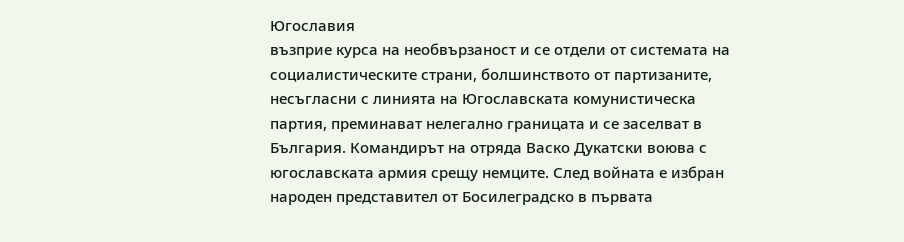Югославия
възприе курса на необвързаност и се отдели от системата на
социалистическите страни, болшинството от партизаните,
несъгласни с линията на Югославската комунистическа
партия, преминават нелегално границата и се заселват в
България. Командирът на отряда Васко Дукатски воюва с
югославската армия срещу немците. След войната е избран
народен представител от Босилеградско в първата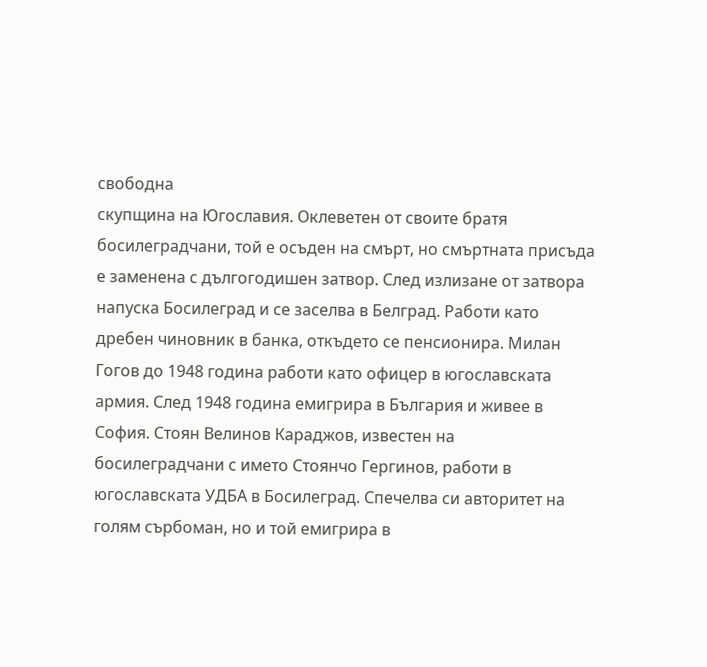свободна
скупщина на Югославия. Оклеветен от своите братя
босилеградчани, той е осъден на смърт, но смъртната присъда
е заменена с дългогодишен затвор. След излизане от затвора
напуска Босилеград и се заселва в Белград. Работи като
дребен чиновник в банка, откъдето се пенсионира. Милан
Гогов до 1948 година работи като офицер в югославската
армия. След 1948 година емигрира в България и живее в
София. Стоян Велинов Караджов, известен на
босилеградчани с името Стоянчо Гергинов, работи в
югославската УДБА в Босилеград. Спечелва си авторитет на
голям сърбоман, но и той емигрира в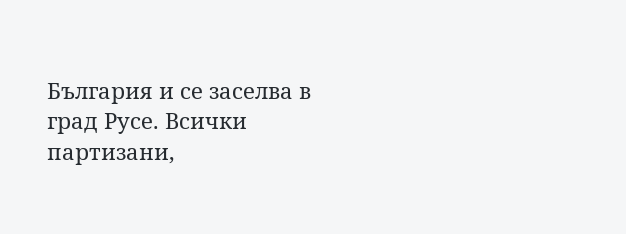България и се заселва в
град Русе. Всички партизани,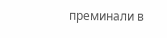преминали в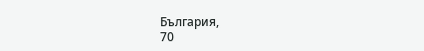България,
70